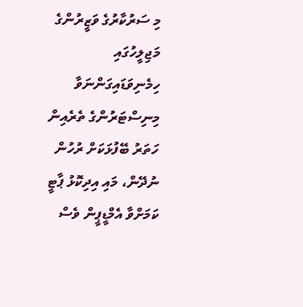މި ސަރުކާރުގެ ވަޒީރުންގެ މަޖިލީހުގައި ހިމެނިވަޑައިގަންނަވާ މިނިސްޓަރުންގެ ތެރެއިން ހަތަރު ބޭފުޅަކަށް ރުހުން ނުދޭން، މައި އިދިކޮޅު ޕާޓީ ކަމަށްވާ އެމްޑީޕީން ވެސް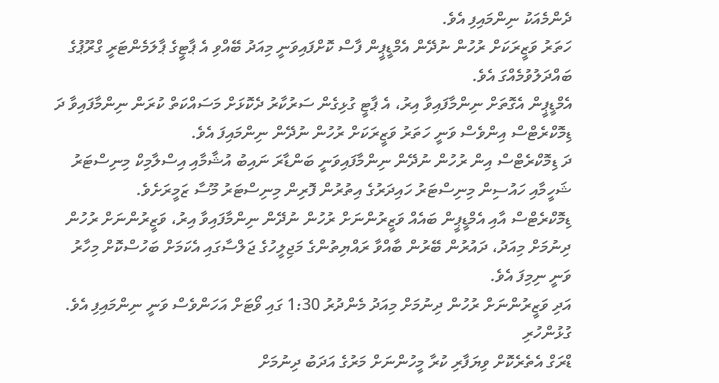ދެންމެއަކު ނިންމައިފި އެވެ.
ހަތަރު ވަޒީރަކަށް ރުހުން ނުދޭން އެމްޑީޕީން ފާސް ކޮށްފައިވަނީ މިއަދު ބޭއްވި އެ ޕާޓީގެ ޕާލަމެންޓަރީ ގްރޫޕުގެ ބައްދަލުވުމެއްގަ އެވެ.
އެމްޑީޕީން އެގޮތަށް ނިންމާފައިވާ އިރު، އެ ޕާޓީ ގުޅިގެން ސަރުކާރު ދެކޮޅަށް މަސައްކަތް ކުރަން ނިންމާފައިވާ ދަ ޑިމޮކްރެޓްސް އިންވެސް ވަނީ ހަތަރު ވަޒީރަކަށް ރުހުން ނުދޭން ނިންމައިފަ އެވެ.
ދަ ޑިމޮކްރެޓްސް އިން ރުހުން ނުދޭން ނިންމާފައިވަނީ ބަންޑާރަ ނައިބު އުޝާމާއި އިސްލާމިކް މިނިސްޓަރު ޝަހީމާއި ހައުސިން މިނިސްޓަރު ހައިދަރުގެ އިތުރުން ފޮރިން މިނިސްޓަރު މޫސާ ޒަމީރަށެވެ.
ޑިމޮކްރެޓްސް އާއި އެމްޑީޕީން ބައެއް ވަޒީރުންނަށް ރުހުން ނުދޭން ނިންމާފައިވާ އިރު، ވަޒީރުންނަށް ރުހުން ދިނުމަށް މިއަދު، ދައުރުން ބޭރުން ބާއްވާ ރައްޔިތުންގެ މަޖިލީހުގެ ޖަލްސާގައި އެކަމަށް ބަހުސްކޮށް މިހާރު ވަނީ ނިމިފަ އެވެ.
އަދި ވަޒީރުންނަށް ރުހުން ދިނުމަށް މިއަދު މެންދުރު 1:30 ގައި ވޯޓަށް އަހަންވެސް ވަނީ ނިންމައިފި އެވެ.
ގުޅުންހުރި
ޑްރަގް އެތެރެކޮށް ވިޔަފާރި ކުރާ މީހުންނަށް މަރުގެ އަދަބު ދިނުމަށް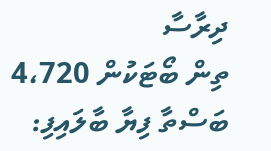ދިރާސާ
ތިން ބޯޓަކުން 4،720 ބަސްތާ ފިޔާ ބާލައިފި: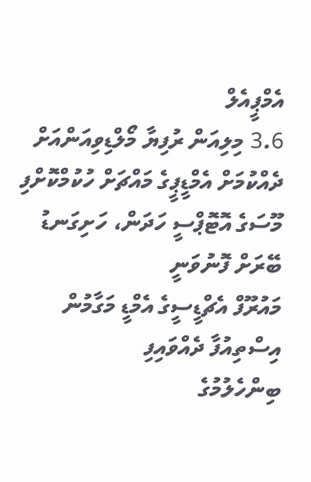އެމްޕީއެލް
3.6 މިލިއަން ރުފިޔާ މޯލްޑިވިއަންއަށް ދެއްކުމަށް އެމްޑީޕީގެ މައްޗަށް ހުކުމްކޮށްފި
މޫސަގެ އޮޓޮޕްސީ ހަދަން، ހަށިގަނޑު ބޭރަށް ފޮނުވަނީ
މައުރޫފް އެޗްޑީސީގެ އެމްޑީ މަގާމުން އިސްތިއުފާ ދެއްވައިފި
ބިންހެލުމުގެ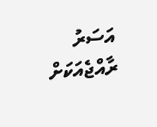އަސަރު ރާއްޖެއަކަށް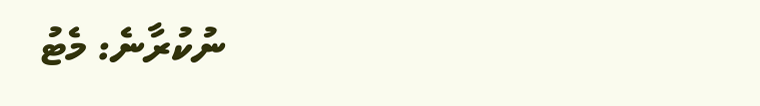ނުކުރާނެ: މެޓު